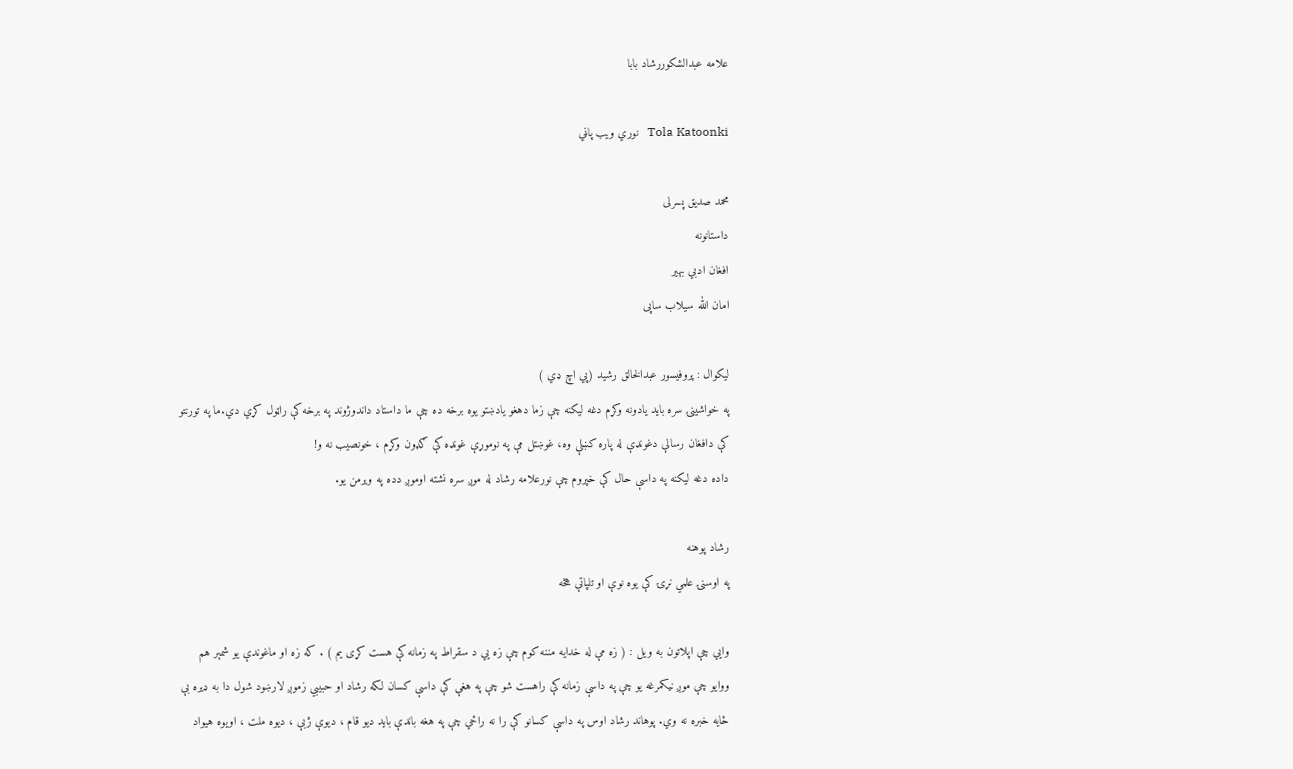علامه عبدالشکوررشاد بابا

Tola Katoonki   نوري ويب پاڼي

محمد صديق پسرلی
داستانونه
افغان ادبي بهير
امان الله سيلاب ساپی

ليکوال : پروفيسور عبدالخالق رشيد (پي اچ ډي )
په خواشينۍ سره بايد يادونه وكړم دغه ليكنه چې زما دهغو يادښتو يوه برخه ده چې ما داستاد داندوژوند په برخه كې راټول كړي دي.ما په تورنتو كې دافغان رسالې دغونډې له پاره كښلې وه، غوښتل مې په نوموړې غونډه كې ګډون وكړم ، خونصيب نه و!
داده دغه ليكنه په داسې حال كې خپروم چې نورعلامه رشاد له موږ سره نشته اوموږ دده په ويرمن يو.

رشاد پوهنه
په اوسنۍ علمي نړۍ كې يوه نوې او تلپاتې هڅه

وايي چې اپلاتون به ويل : ( زه مې له خدايه مننه كوم چې زه يي د سقراط په زمانه كې هست كړى يم ) . كه زه او ماغوندې يو شمېر هم ووايو چې موږ نيكمرغه يو چې په داسې زمانه كې راهست شو چې په هغې كې داسې كسان لكه رشاد او حبيبي زموږ لارښود شول دا به ډيره بې ځايه خبره نه وي. پوهاند رشاد اوس په داسې كسانو كې را نه راځي چې په هغه باندې بايد ديو قام ، ديوې ژبې ، ديوه ملت ، اويوه هيواد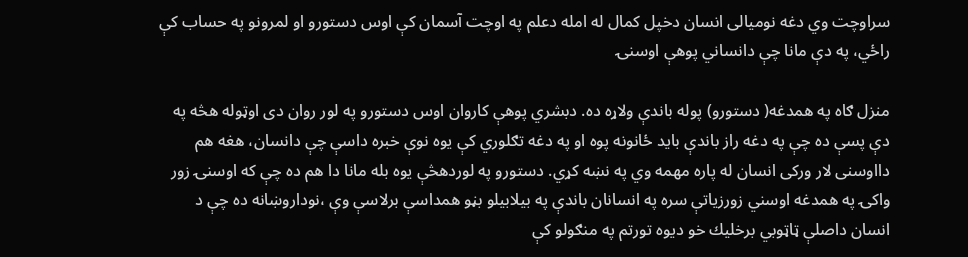سراوچت وي دغه نوميالى انسان دخپل كمال له امله دعلم په اوچت آسمان كې اوس دستورو او لمرونو په حساب كې راځي، په دې مانا چې دانساني پوهې اوسنۍ

منزل ګاه په همدغه( دستورو) پوله باندې ولاړه ده. دبشري پوهې كاروان اوس دستورو په لور روان دى اوټوله هڅه په دې پسې ده چې په دغه راز باندې بايد ځانونه پوه او په دغه تګلوري كې يوه نوې خبره داسې چې دانسان، هغه هم دااوسنى لار وركى انسان له پاره مهمه وي په نښه كړي. دستورو په لوردهڅې يوه بله مانا دا هم ده چې كه اوسنۍ زور واكۍ په همدغه اوسني زورزياتې سره په انسانان باندې په بيلابيلو بڼو همداسې برلاسې وې ،نوداروښانه ده چې د انسان داصلې ټاټوبي برخليك خو ديوه تورتم په منګولو كې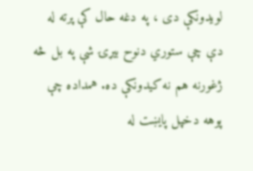لويدونكې دى ، په دغه حال كې پرته له دې چې ستوري دنوح بيړۍ شې په بل څه ژغورنه هم نه كيدونكې ده. همداده چې پوهه دخپل پايښت له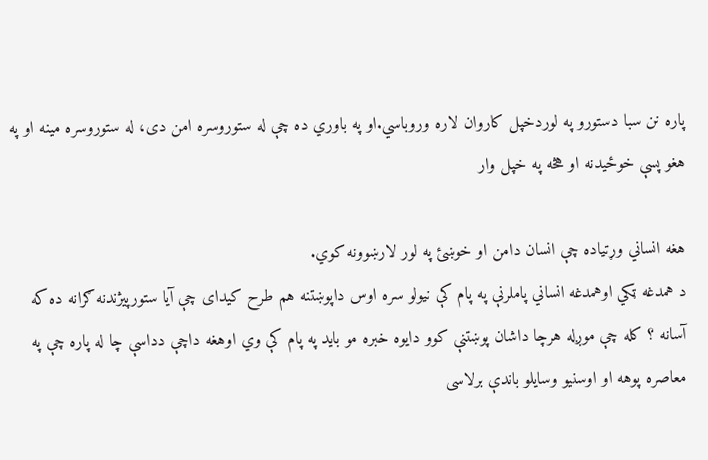پاره نن سبا دستورو په لوردخپل كاروان لاره وروباسي.او په باوري ده چې له ستوروسره امن دى، له ستوروسره مينه او په هغو پسې خوځيدنه او هڅه په خپل وار

هغه انساني وړتياده چې انسان دامن او خوښئ په لور لارښوونه كوي.
د همدغه ټكي اوهمدغه انساني پاملرنې په پام كې نيولو سره اوس داپوښتنه هم طرح كيداى چې آيا ستورپيژندنه ګرانه ده كه آسانه ؟ كله چې موږله هرچا داشان پوښتنې كوو دايوه خبره مو بايد په پام كې وي اوهغه داچې دداسې چا له پاره چې په معاصره پوهه او اوسنيو وسايلو باندې برلاسى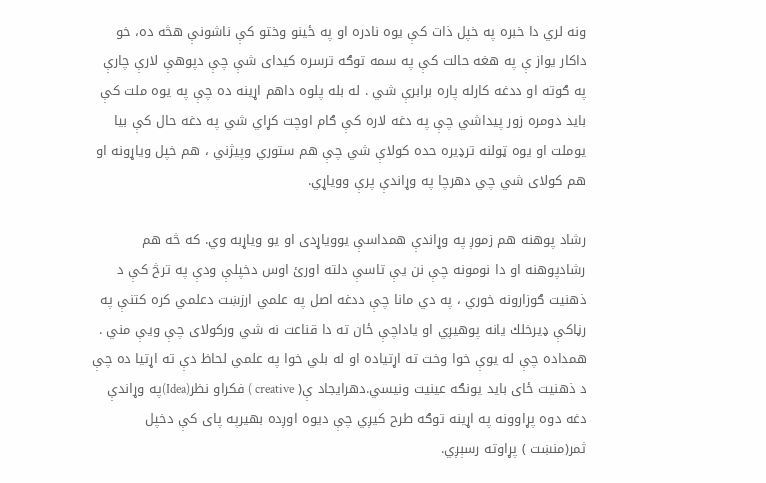ونه لري دا خبره په خپل ذات كې يوه نادره او په ځينو وختو كې ناشونې هڅه ده، خو داكار يواز ې په هغه حالت كې په سمه توګه ترسره كيداى شې چې دپوهې لارې چارې په ګوته او ددغه كارله پاره برابرې شي . له بله پلوه داهم اړينه ده چې په يوه ملت كې بايد دومره زور پيداشي چې په دغه لاره كې ګام اوچت كړاي شي په دغه حال كې بيا يوملت او يوه ټولنه ترډيره حده كولاې شي چې هم ستوري وپيژني ، هم خپل وياړونه او هم كولاى شي چي دهرچا په وړاندې پرې ووياړي.

رشاد پوهنه هم زموږ په وړاندې همداسې يووياړدى او يو وياړبه وي. كه څه هم رشادپوهنه او دا نومونه چې نن يې تاسې دلته اورئ اوس دخپلې ودې په ترڅ كې د ذهنيت ګوزارونه خوري ، په دي مانا چې ددغه اصل په علمي ارزښت دعلمي كره كتنې په رڼاكې ډيرخلك يانه پوهيږي او ياداچې ځان ته دا قناعت نه شي وركولاى چې ويې مني . همداده چې له يوې خوا وخت ته اړتياده او له بلي خوا په علمي لحاظ دې ته اړتيا ده چې د ذهنيت ځاى بايد يونګه عينيت ونيسي.دهرايجاد ې( creative ) فكراو نظر(Idea)په وړاندې دغه دوه پړاوونه په اړينه توګه طرح كيږي چې ديوه اوږده بهيرپه پاى كې دخپل ثمر(منښت ) پړاوته رسېږي.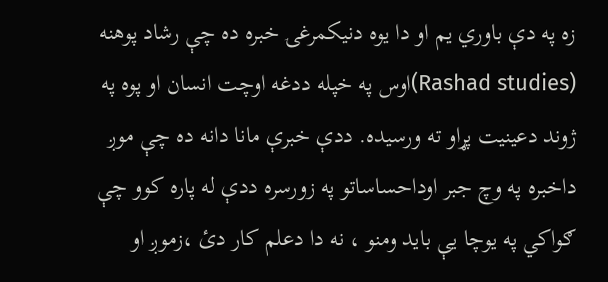زه په دې باوري يم او دا يوه دنيكمرغۍ خبره ده چې رشاد پوهنه
(Rashad studies)اوس په خپله ددغه اوچت انسان او پوه په ژوند دعينيت پړاو ته ورسيده. ددې خبرې مانا دانه ده چې موږ داخبره په وچ جبر اوداحساساتو په زورسره ددې له پاره كوو چې ګواكي په يوچا يې بايد ومنو ، نه دا دعلم كار دئ ،زموږ او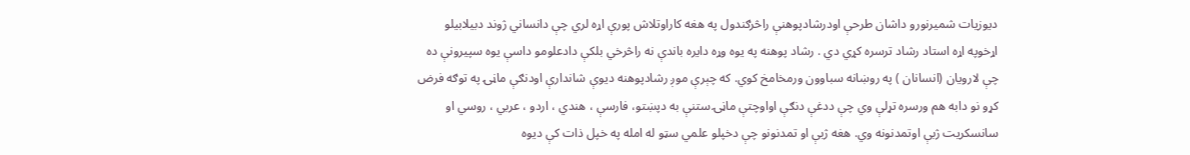ديوزيات شميرنورو داشان طرحې اودرشادپوهنې راڅرګندول په هغه كاراوتلاش پورې اړه لري چې دانساني ژوند دبيلابيلو اړخوپه اړه استاد رشاد ترسره كړي دي . رشاد پوهنه په يوه وړه دايره باندې نه راڅرخي بلكې دادعلومو داسې يوه سپيرونې ده چې لارويان (انسانان ) په روښانه سباوون ورمخامخ كوي. كه چېرې موږ رشادپوهنه ديوې شاندارې اودنګې ماڼۍ په توګه فرض كړو نو دابه هم ورسره تړلې وي چې ددغې دنګې اواوچتې ماڼۍ ستنې به دپښتو، فارسې ، هندي ، اردو ، عربي ، روسي او سانسكريت ژبې اوتمدنونه وي. هغه ژبې او تمدنونو چې دخپلو علمي سټو له امله په خپل ذات كې ديوه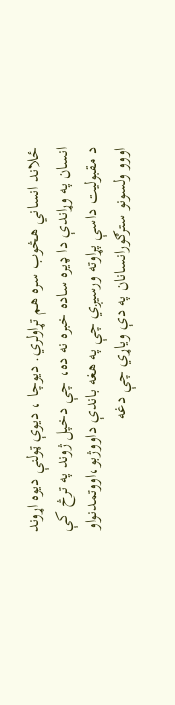ځلاند انساني هڅوب سره هم تړاولري. ديوچا ، ديوې ټولنې ديوه اړوند انسان په وړاندې دا ډيره ساده خبره نه ده، چې دخپل ژوند په ترڅ كې د مقبوليت داسې پړاوته ورسيږي چې په هغه باندې داووژبو،اووتمدنواو اووو ولسونو سترګورانسانان په دې وياړي چې دغه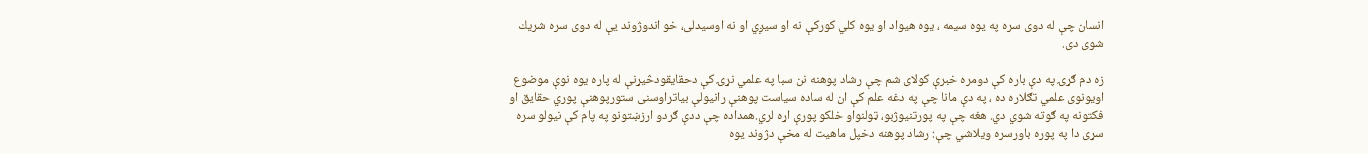انسان چې له دوى سره په يوه سيمه ، يوه هيواد او يوه كلي كوركې نه او سيږي او نه اوسيدلى، خو اندوژوند يې له دوى سره شريك شوى دى.

زه دم ګړۍ په دې باره كې دومره خبرې كولاى شم چې رشاد پوهنه نن سبا په علمي نړۍ كې دحقايقودڅيړنې له پاره يوه نوې موضوع اويونوى علمي تګلاره ده ، په دې مانا چې په دغه علم كې ان له ساده سياست پوهنې رانيولې بياتراوسنى ستورپوهنې پوري حقايق او فكتونه په ګوته شوي دي. هغه چې په پورتنيوژبو، ټولنواو خلكو پورې اړه لري.همداده چې ددې ګردو ارزښتونو په پام كې نيولو سره سړى دا په پوره باورسره ويلاشي چې: رشاد پوهنه دخپل ماهيت له مخې دژوند يوه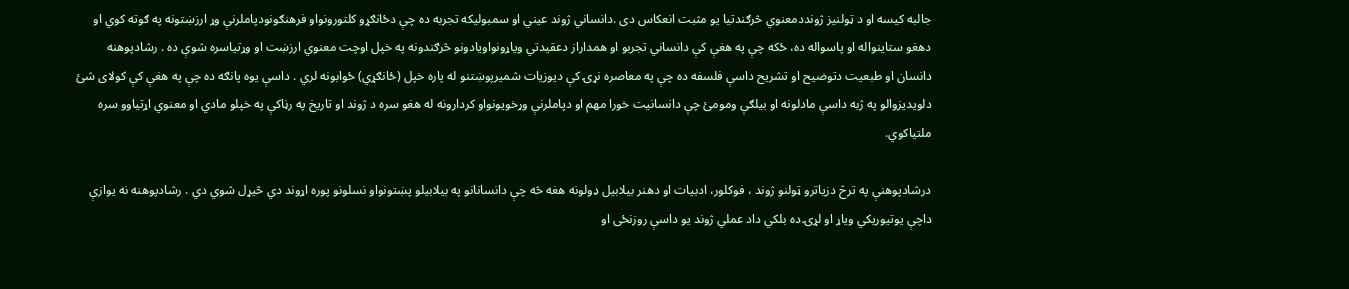جالبه كيسه او د ټولنيز ژونددمعنوي څرګندتيا يو مثبت انعكاس دى .دانساني ژوند عيني او سمبوليكه تجربه ده چې دځانګړو كلتورونواو فرهنګونودپاملرنې وړ ارزښتونه په ګوته كوي او دهغو ستاينواله او پاسواله ده، ځكه چې په هغې كې دانساني تجربو او همداراز دعقيدتي وياړونواويادونو څرګندونه په خپل اوچت معنوي ارزښت او وړتياسره شوې ده . رشادپوهنه دانسان او طبعيت دتوضيح او تشريح داسې فلسفه ده چې په معاصره نړۍ كې ديوزيات شميرپوښتنو له پاره خپل (ځانګړي) ځوابونه لري . داسې يوه پانګه ده چې په هغې كې كولاى شئ دلويديزوالو په ژبه داسې مادلونه او بيلګې ومومئ چې دانسانيت خورا مهم او دپاملرنې وړخويونواو كردارونه له هغو سره د ژوند او تاريخ په رڼاكې په خپلو مادي او معنوي اړتياوو سره ملتياكوي.

درشادپوهنې په ترڅ دزياترو ټولنو ژوند ، فوكلور، ادبيات او دهنر بيلابيل ډولونه هغه څه چې دانسانانو په بيلابيلو پښتونواو نسلونو پوره اړوند دي څيړل شوي دي . رشادپوهنه نه يوازې داچې يوتيوريكي وياړ او لړۍ ده بلكي داد عملي ژوند يو داسې روزنځى او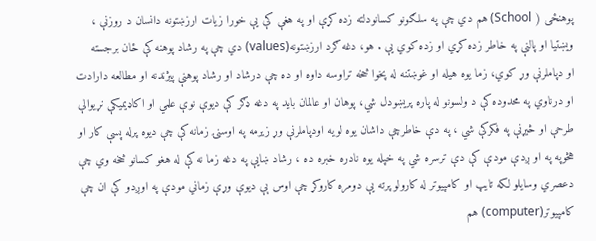پوهنځى ( School) هم دي چې په سلګونو كسانودلته زده كړې او په هغې كې يې خورا زيات ارزښتونه دانسان د روزنې ، ويښتيا او پالنې په خاطر زده كړي او زده كوي يې . هو، دغه ګرد ارزښتونه(values) دي چې په رشاد پوهنه كې ځان برجسته او دپاملرنې وړ كوي، زما يوه هيله او غوښتنه له پخوا څخه تراوسه داوه او ده چې درشاد او رشاد پوهنې پيژندنه او مطالعه دارادت او درناوي په محدوده كې د ولسونو له پاره پريښودل شي، پوهان او عالمان بايد په دغه ډګر كې ديوې نوې علمي او اكاډيميكې نړيوالې طرحې او څيړنې په فكركې شي ، په دې خاطرچې داشان يوه لويه اودپاملرنې وړ زيرمه په اوسنۍ زمانه كې چې ديوه پرله پسې كار او هڅوپه په او ږدې مودې كې دې ترسره شي په خپله يوه نادره خبره ده ، رشاد ښايې په دغه زما نه كې له هغو كسانو څخه وي چې دعصري وسايلو لكه تايپ او كامپيوتر له كارولو پرته يې دومره كاروكړ چې اوس ېې ديوې وړې زماني مودې په اوږدو كې ان چې كامپيوتر(computer) هم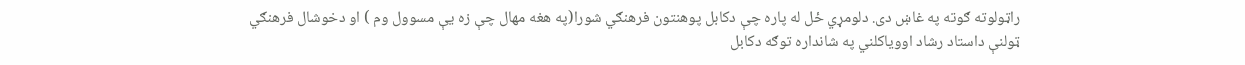راټولوته ګوته په غاښ دى. دلومړي ځل له پاره چې دكابل پوهنتون فرهنګي شورا(په هغه مهال چې زه يې مسوول وم ) او دخوشال فرهنګي ټولنې داستاد رشاد اووياكلني په شانداره توګه دكابل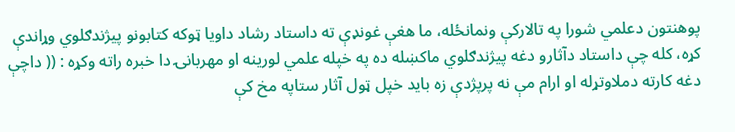پوهنتون دعلمي شورا په تالاركې ونمانځله، ما هغې غونډې ته داستاد رشاد داويا ټوكه كتابونو پيژندګلوي وړاندې كړه، كله چې داستاد دآثارو دغه پيژندګلوي ماكښله ده په خپله علمي لورينه او مهربانۍ دا خبره راته وكړه : (( داچې دغه كارته دملاوتړله او ارام مې نه پرپژدې زه بايد خپل ټول آثار ستاپه مخ كې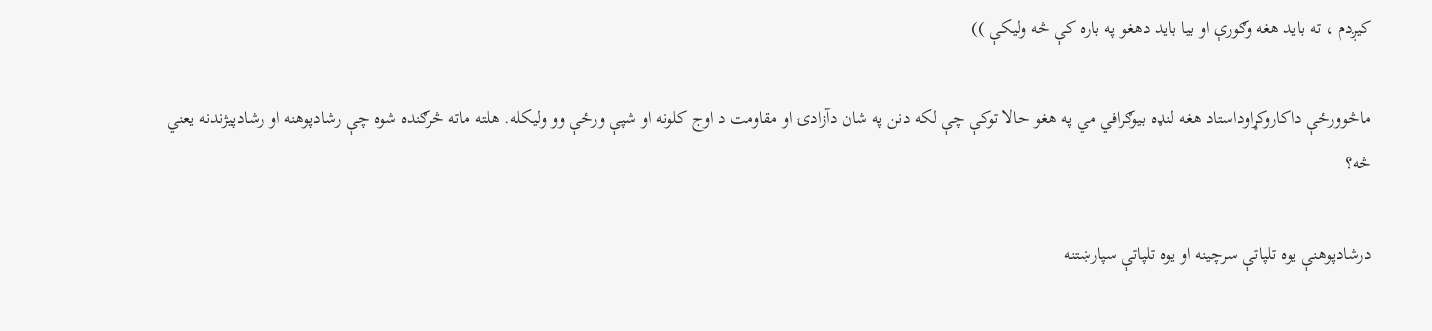كيږدم ، ته بايد هغه وګورې او بيا بايد دهغو په باره كې څه وليكې ))

ماڅوورځې داكاروكړاوداستاد هغه لنډه بيوګرافي مي په هغو حالا توكې چې لكه دنن په شان دآزادۍ او مقاومت د اوج كلونه او شپې ورځې وو وليكله. هلته ماته څرګنده شوه چې رشادپوهنه او رشادپيژندنه يعني څه؟

درشادپوهنې يوه تلپاتې سرچينه او يوه تلپاتې سپارښتنه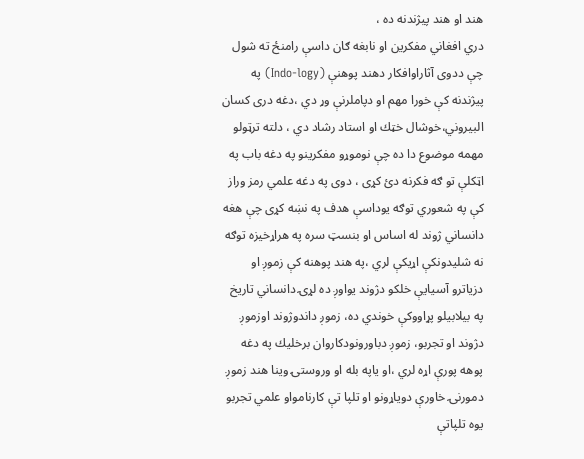هند او هند پيژندنه ده ،
دري افغاني مفكرين او نابغه ګان داسې رامنځ ته شول چې ددوى آثاراوافكار دهند پوهنې (Indo-logy) په پيژندنه كې خورا مهم او دپاملرنې وړ دي ،دغه درى كسان البيروني،خوشال خټك او استاد رشاد دي ، دلته ترټولو مهمه موضوع دا ده چې نوموړو مفكرينو په دغه باب په اټكلې تو ګه فكرنه دئ كړى ، دوى په دغه علمي رمز وراز كې په شعوري توګه يوداسې هدف په نښه كړى چې هغه دانساني ژوند له اساس او بنسټ سره په هراړخيزه توګه نه شليدونكې اړيكې لري ،په هند پوهنه كې زموږ او دزياترو آسيايې خلكو دژوند يواوږ ده لړۍ دانساني تاريخ په بيلابيلو پړاووكې خوندي ده، زموږ داندوژوند اوزموږ دژوند او تجربو، زموږ دباورونودكاروان برخليك په دغه پوهه پورې اړه لري ،او ياپه بله او وروستۍ وينا هند زموږ دمورنۍ خاورې دوياړونو او تلپا تې كارنامواو علمي تجربو يوه تلپاتې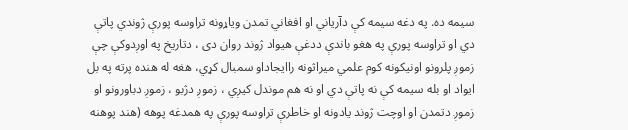سيمه ده. په دغه سيمه كې دآرياني او افغاني تمدن وياړونه تراوسه پورې ژوندي پاتې دي او تراوسه پورې په هغو باندې ددغې هيواد ژوند روان دى ، دتاريخ په اوږدوكې چې زموږ پلرونو اونيكونه كوم علمي ميراثونه راايجاداو سمبال كړي، هغه له هنده پرته په بل ايواد او بله سيمه كې نه پاتې دي او نه هم موندل كيږي ، زموږ دژبو ، زموږ دباورونو او زموږ دتمدن او اوچت ژوند يادونه او خاطرې تراوسه پورې په همدغه پوهه (هند پوهنه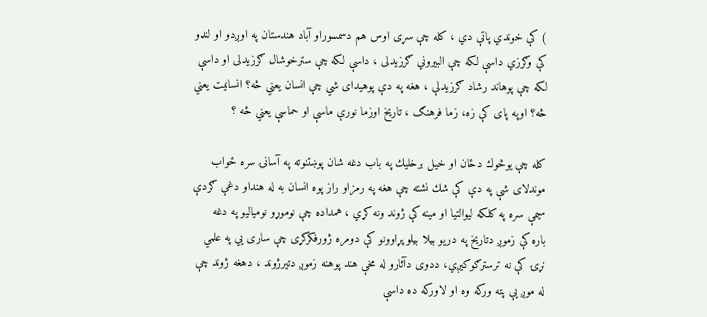) كې خوندي پاتې دي ، كله چې سړى اوس هم دسمسوراو آباد هندستان په اوږدو او لنډو كې وګرزي داسې لكه چې البيروني ګرزيدلى ، داسې لكه چې سترخوشال ګرزيدلى او داسې لكه چې پوهاند رشاد ګرزيدلې ، هغه په دې پوهيداى شي چې انسان يعني څه؟ انسانيت يعني څه؟ اوپه پاى كې زه، زما فرهنګ ، تاريخ اوزما نورې ماسې او حماسې يعني څه ؟

كله چې يوڅوك دځان او خيل برخليك په باب دغه شان پوښتنوته په آسانۍ سره ځواب موندلاى شې په دې كې شك نشته چې هغه په رمزاو راز پوه انسان به له هنداو دغې ګردې سيمې سره په كلكه ليوالتيا او مينه كې ژوند ونه كړي ، همداده چې نوموړو نومياليو په دغه باره كې زموږ دتاريخ په دريو بيلا بيلو پړاوونو كې دومره ژورفكركړى چې سارى يي په علمي نړۍ كې نه ترسترګوكيږي، ددوى دآثارو له مخې هند پوهنه زموږ دتيرژوند ، دهغه ژوند چې له موږ يې پته وركه وه او لاوركه ده داسې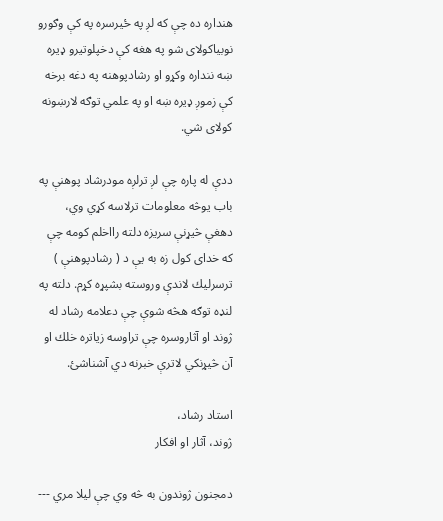هنداره ده چې كه لږ په ځيرسره په كې وګورو نوبياكولاى شو په هغه كې دخپلوتيرو ډيره ښه ننداره وكړو او رشادپوهنه په دغه برخه كې زموږ ډيره ښه او په علمي توګه لارښونه كولاى شي.

ددې له پاره چې لږ ترلږه مودرشاد پوهنې په باب يوڅه معلومات ترلاسه كړي وي، دهغې څيړنې سريزه دلته رااخلم كومه چې كه خداى كول زه به يې د ( رشادپوهنې ) ترسرليك لاندې وروسته بشپړه كړم. دلته په لنډه توګه هڅه شوې چې دعلامه رشاد له ژوند او آثاروسره چې تراوسه زياتره خلك او آن څيړنكي لاترې خبرنه دي آشناشئ.

استاد رشاد،
ژوند، آثار او افكار

دمجنون ژوندون به څه وي چې ليلا مري ---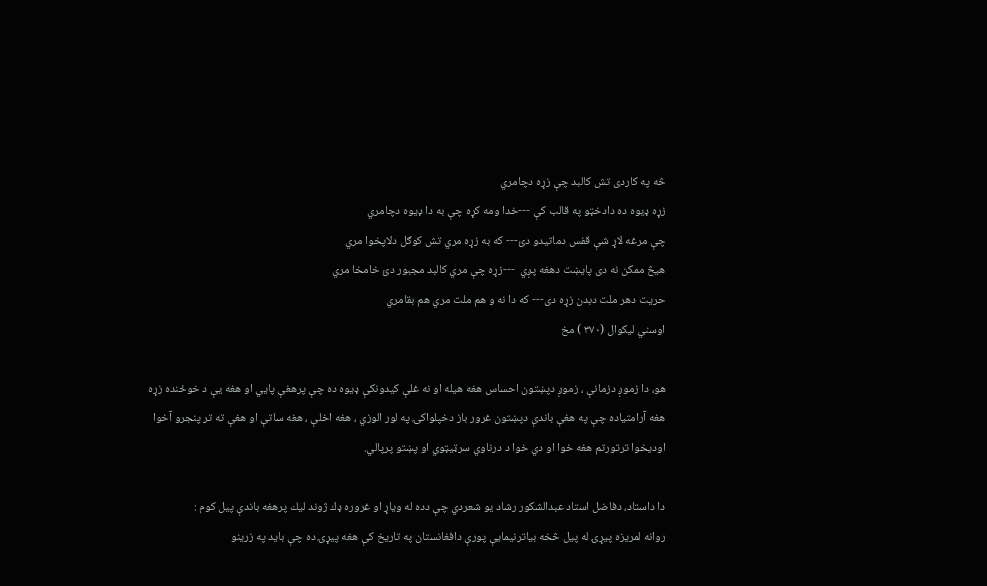څه په كاردى تش كالبد چې زړه دچامري
زړه ډيوه ده دادخټو په قالب كې ---خدا ومه كړه چې به دا ډيوه دچامري
چې مرغه لاړ شې قفس دماتيدو دئ--- كه به زړه مري تش كوګل دلاپخوا مري
هيڅ ممكن نه دى پايښت دهغه پږي  ---زړه چې مري كالبد مجبور دئ خامخا مري
حريت دهر ملت دبدن زړه دى--- كه دا نه و هم ملت مري هم بقامري
اوسني ليكوال (۳۷۰ ) مخ

هو، دا زموږ دزمانې ، زموږ دپښتون احساس هغه هيله او نه غلې كيدونكې ډيوه ده چې پرهغې پايي او هغه يې د خوځنده زړه هغه آرامتياده چې په هغې باندې دپښتون غرور باز دخپلواكۍ په لور الوزي ، هغه اخلې ، هغه ساتې او هغې ته تر پنجرو آخوا اوديخوا ترتورتم هغه خوا او دي خوا د درناوي سرټيټوي او پښتو پرپالي.

دا داستاد، دفاضل استاد عبدالشكور رشاد يو شعردي چې دده له وياړ او غروره ډك ژوند ليك پرهغه باندې پيل كوم :
روانه لمريزه پيړۍ له پيل څخه بياترنيمايې پورې دافغانستان په تاريخ كې هغه پيړۍ ده چې بايد په زرينو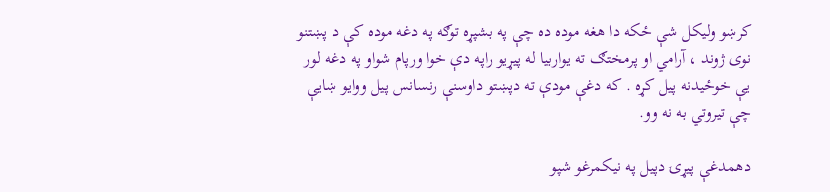كرښو وليكل شې ځكه دا هغه موده ده چې په بشپړه توګه په دغه موده كې د پښتنو نوى ژوند ، آرامي او پرمختګ ته يواربيا له پيړيو راپه دې خوا ورپام شواو په دغه لور يې خوځيدنه پيل كړه . كه دغې مودې ته دپښتو داوسنې رنسانس پيل ووايو ښايې چې تيروتي به نه وو.

دهمدغې پيړۍ دپيل په نيكمرغو شپو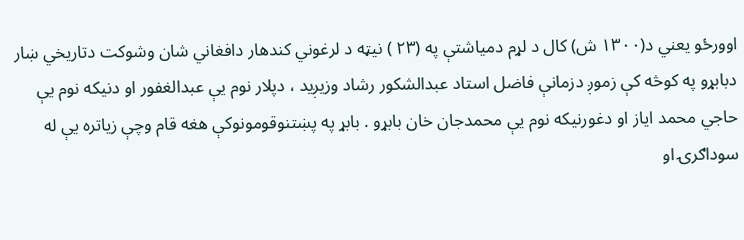اوورځو يعني د(۱۳۰۰ ش) كال د لړم دمياشتې په (۲۳ ) نيټه د لرغوني كندهار دافغاني شان وشوكت دتاريخي ښار دبابړو په كوڅه كې زموږ دزمانې فاضل استاد عبدالشكور رشاد وزيږيد ، دپلار نوم يې عبدالغفور او دنيكه نوم يې حاجي محمد اياز او دغورنيكه نوم يې محمدجان خان بابړو . بابړ په پښتنوقومونوكې هغه قام وچې زياتره يې له سوداګرۍ او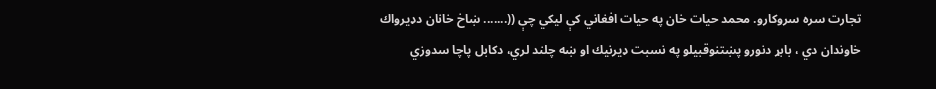تجارت سره سروكارو. محمد حيات خان په حيات افغاني كې ليكي چې ((....... ښاخ خانان دډيرواك خاوندان دي ، بابړ دنورو پښتنوقبيلو په نسبت ډيرنيك او ښه چلند لري، دكابل پاچا سدوزي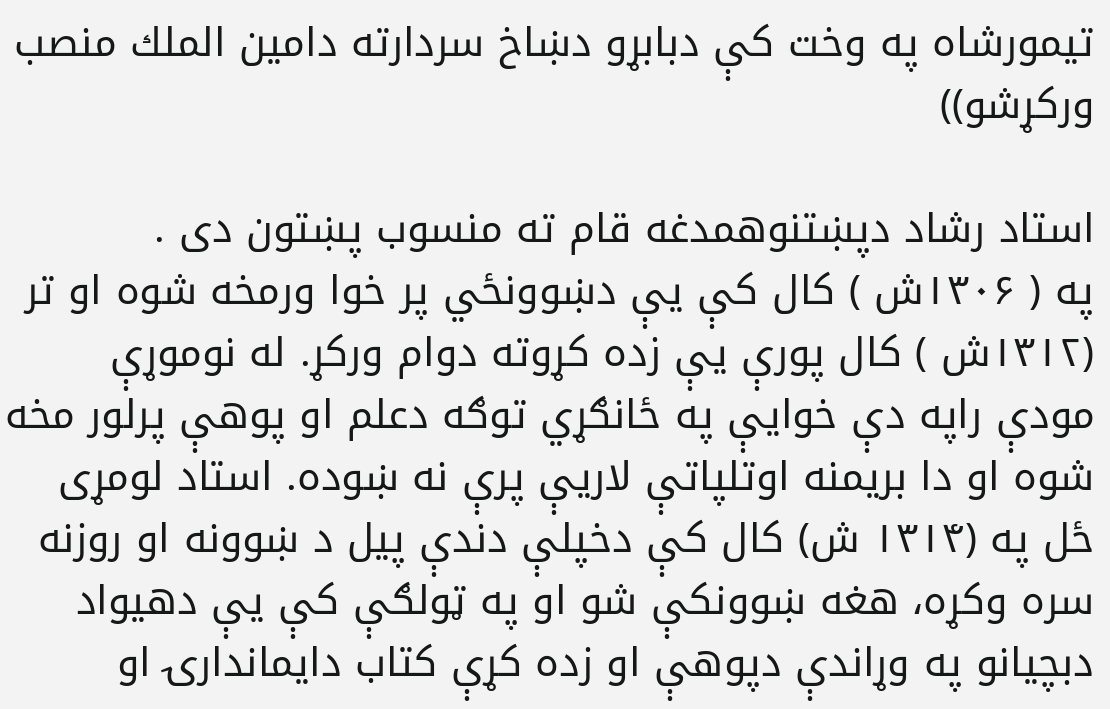تيمورشاه په وخت كې دبابړو دښاخ سردارته دامين الملك منصب وركړشو))

استاد رشاد دپښتنوهمدغه قام ته منسوب پښتون دى .
په ( ۱۳۰۶ش ) كال كې يې دښوونځي پر خوا ورمخه شوه او تر (۱۳۱۲ش ) كال پورې يې زده كړوته دوام وركړ. له نوموړې مودې راپه دې خوايې په ځانګړي توګه دعلم او پوهې پرلور مخه شوه او دا بريمنه اوتلپاتې لاريې پرې نه ښوده. استاد لومړى ځل په (۱۳۱۴ ش) كال كې دخپلې دندې پيل د ښوونه او روزنه سره وكړه، هغه ښوونكې شو او په ټولګې كې يې دهيواد دبچيانو په وړاندې دپوهې او زده كړې كتاب دايماندارۍ او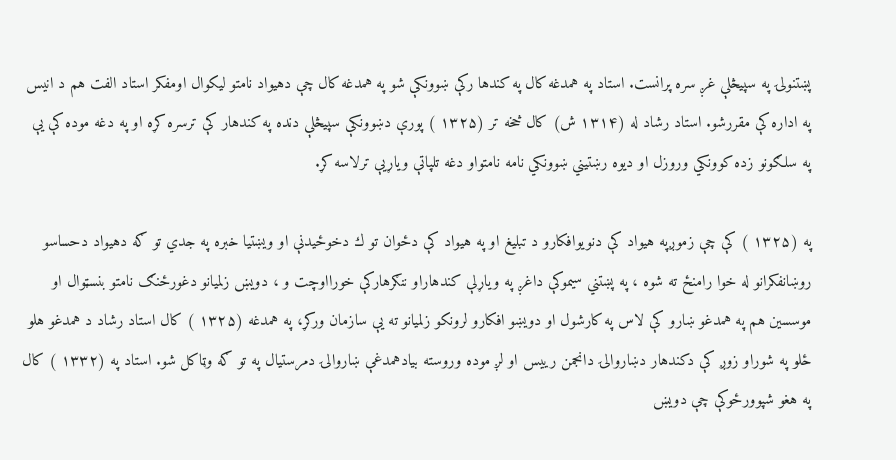پښتنولۍ په سپيڅلې غږ سره پرانست. استاد په همدغه كال په كندها ركې ښوونكې شو په همدغه كال چې دهيواد نامتو ليكوال اومفكر استاد الفت هم د انيس په اداره كې مقررشو. استاد رشاد له (۱۳۱۴ ش) كال څخه تر (۱۳۲۵ ) پورې دښوونكې سپيڅلې دنده په كندهار كې ترسره كړه او په دغه موده كې يې په سلګونو زده كوونكي وروزل او ديوه رښتيني ښوونكي نامه نامتواو دغه تلپاتې وياړيې ترلاسه كړ.

په (۱۳۲۵ ) كې چې زموږپه هيواد كې دنويوافكارو د تبليغ او په هيواد كې دځوان تو ك دخوځيدنې او ويښتيا خبره په جدي تو ګه دهيواد دحساسو روښانفكرانو له خوا رامنځ ته شوه ، په پښتني سيموكې داغږ په وياړلې كندهاراو ننګرهاركې خورااوچت و ، دويښ زلميانو دغورځنګ نامتو بنسټوال او موسسين هم په همدغو ښارو كې لاس په كارشول او دويښو افكارو لرونكو زلميانو ته يې سازمان وركړ، په همدغه (۱۳۲۵ ) كال استاد رشاد د همدغو هلو ځلو په شوراو زوږ كې دكندهار دښاروالۍ دانجمن رييس او لږ موده وروسته بيادهمدغې ښاروالۍ دمرستيال په تو ګه وټاكل شو. استاد په (۱۳۳۲ ) كال په هغو شپوورځوكې چې دويښ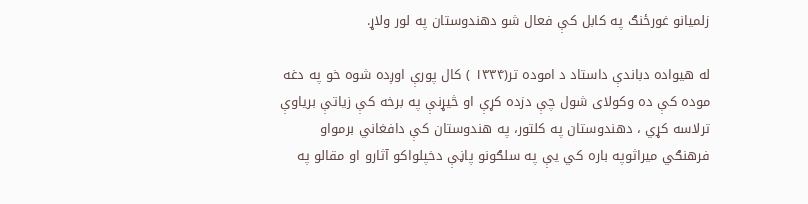زلميانو غورځنګ په كابل كې فعال شو دهندوستان په لور ولاړ.

له هيواده دباندې داستاد د اموده تر(۱۳۳۴ ) كال پورې اوږده شوه خو په دغه موده كې ده وكولاى شول چې دزده كړې او څيړنې په برخه كې زياتې برياوې ترلاسه كړي ، دهندوستان په كلتور، په هندوستان كې دافغاني برمواو فرهنګي ميراثوپه باره كي يې په سلګونو پاڼې دخپلواكو آثارو او مقالو په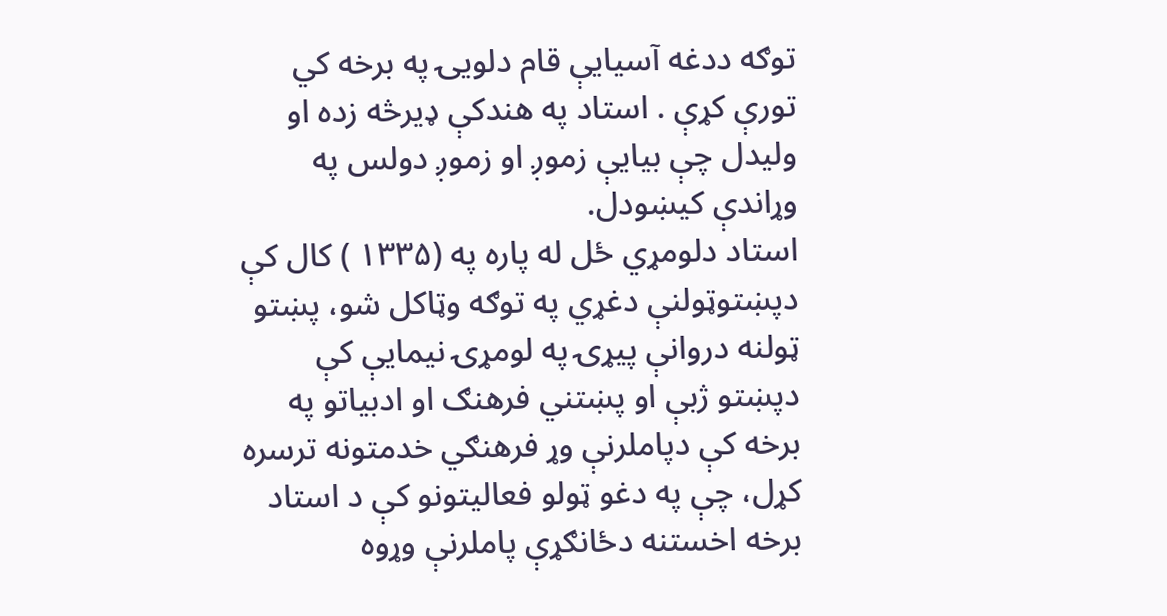توګه ددغه آسيايې قام دلويۍ په برخه كي تورې كړې . استاد په هندكې ډيرڅه زده او وليدل چې بيايې زموږ او زموږ دولس په وړاندې كيښودل.
استاد دلومړي ځل له پاره په (۱۳۳۵ ) كال كې دپښتوټولنې دغړي په توګه وټاكل شو، پښتو ټولنه دروانې پيړۍ په لومړۍ نيمايې كې دپښتو ژبې او پښتني فرهنګ او ادبياتو په برخه كې دپاملرنې وړ فرهنګي خدمتونه ترسره كړل، چې په دغو ټولو فعاليتونو كې د استاد برخه اخستنه دځانګړې پاملرنې وړوه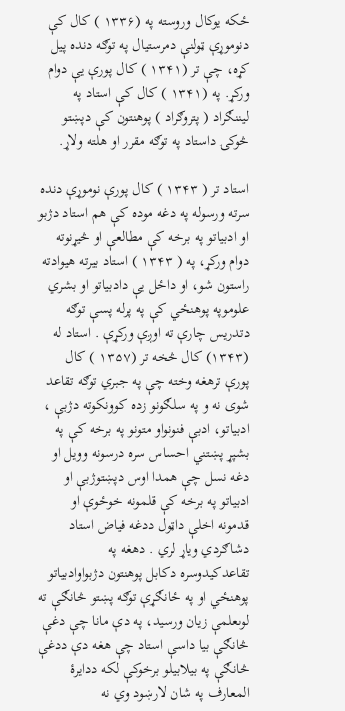ځكه يوكال وروسته په (۱۳۳۶ ) كال كې دنوموړې ټولنې دمرستيال په توګه دنده پيل كړه، چې تر (۱۳۴۱ ) كال پورې يې دوام وركړ. په (۱۳۴۱ ) كال كې استاد په ليننګراد ( پتروګراد ) پوهنتون كې دپښتو څوكۍ داستاد په توګه مقرر او هلته ولاړ.

استاد تر ( ۱۳۴۳ ) كال پورې نوموړې دنده سرته ورسوله په دغه موده كې هم استاد دژبو او ادبياتو په برخه كې مطالعې او څيړنوته دوام وركړ، په ( ۱۳۴۳ ) استاد بيرته هيوادته راستون شو، او داځل يې دادبياتو او بشري علوموپه پوهنځي كې په پرله پسې توګه دتدريس چارې ته اوږې وركړې . استاد له (۱۳۴۳) كال څخه تر (۱۳۵۷ ) كال پورې ترهغه وخته چې په جبري توګه تقاعد شوى نه و په سلګونو زده كوونكوته دژبې ، ادبياتو، ادبې فنونواو متونو په برخه كې په بشپړ پښتني احساس سره درسونه وويل او دغه نسل چې همدا اوس دپښتوژبې او ادبياتو په برخه كې قلمونه خوځوې او قدمونه اخلې داټول ددغه فياض استاد دشاګردي وياړ لري . دهغه په تقاعدكيدوسره دكابل پوهنتون دژبواوادبياتو پوهنځي او په ځانګړې توګه پښتو څانګې ته لوىعلمې زيان ورسيد، په دې مانا چې دغې څانګې بيا داسې استاد چې هغه دې ددغې څانګې په بيلابيلو برخوكې لكه ددايرۀ المعارف په شان لارښود وي نه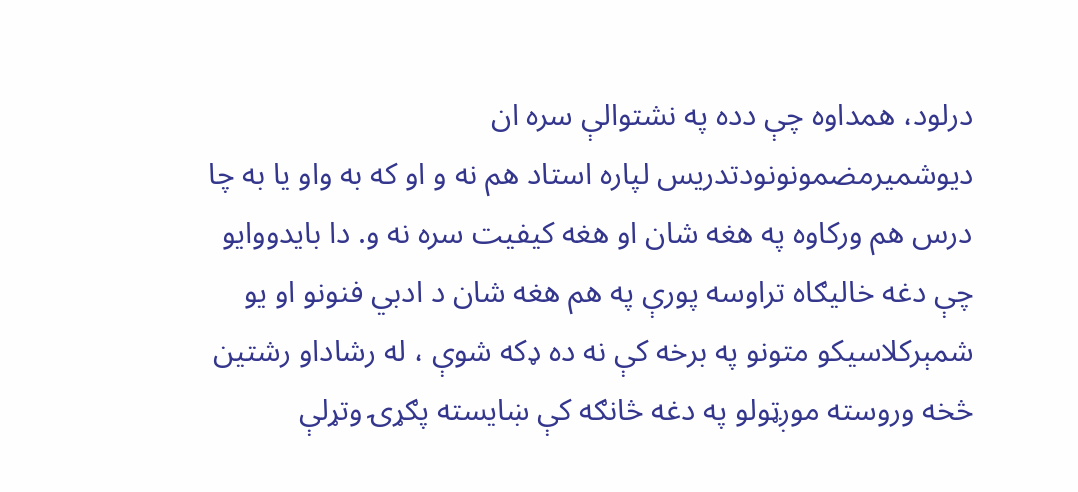درلود، همداوه چې دده په نشتوالې سره ان ديوشميرمضمونونودتدريس لپاره استاد هم نه و او كه به واو يا به چا درس هم وركاوه په هغه شان او هغه كيفيت سره نه و. دا بايدووايو چې دغه خاليګاه تراوسه پورې په هم هغه شان د ادبي فنونو او يو شمېركلاسيكو متونو په برخه كې نه ده ډكه شوې ، له رشاداو رشتين څخه وروسته موږټولو په دغه څانګه كې ښايسته پګړۍ وتړلې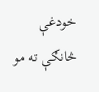خودغې څانګې ته مو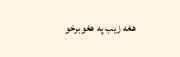هغه زيب په هغوبرخو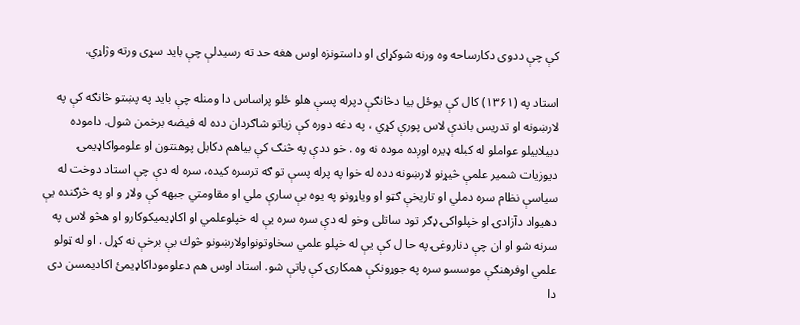كې چې ددوى دكارساحه وه ورنه شوكړاى او داستونزه اوس هغه حد ته رسيدلې چې بايد سړى ورته وژاړي.

استاد په (۱۳۶۱) كال كې يوځل بيا دڅانګې دپرله پسې هلو ځلو پراساس دا ومنله چې بايد په پښتو څانګه كې په لارښونه او تدريس باندې لاس پورې كړي ، په دغه دوره كې زياتو شاګردان دده له فيضه برخمن شول. داموده دبيلابيلو عواملو له كبله ډيره اوږده موده نه وه . خو ددې په څنګ كې بياهم دكابل پوهنتون او علومواكاډيمۍ ديوزيات شمير علمې څيړنو لارښونه دده له خوا په پرله پسې تو ګه ترسره كيده، سره له دې چې استاد دوخت له سياسې نظام سره دملي او تاريخې ګټو او وياړونو په يوه بې سارې ملي او مقاومتي جبهه كې ولاړ و او په څرګنده يې دهيواد دآزادۍ او خپلواكۍ ډګر تود ساتلى وخو له دې سره سره يې له خپلوعلمي او اكاډيميكوكارو او هڅو لاس په سرنه شو او ان چې دناروغۍ په حا ل كې يې له خپلو علمي سخاوتونواولارښونو څوك بې برخې نه كړل . او له ټولو علمي اوفرهنګې موسسو سره په جوړونكې همكارۍ كې پاتې شو. استاد اوس هم دعلوموداكاډيمئ اكاديمسن دى دا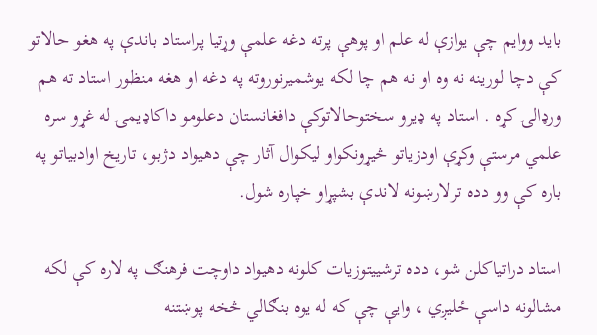بايد ووايم چې يوازې له علم او پوهې پرته دغه علمې وړتيا پراستاد باندې په هغو حالاتو كې دچا لورينه نه وه او نه هم چا لكه يوشميرنوروته په دغه او هغه منظور استاد ته هم ورډالۍ كړه . استاد په ډيرو سختوحالاتوكې دافغانستان دعلومو داكاډيمۍ له غړو سره علمي مرستې وكړې اودزياتو څيړونكواو ليكوال آثار چې دهيواد دژبو، تاريخ اوادبياتو په باره كې وو دده ترلارښونه لاندې بشپړاو خپاره شول.

استاد دراتياكلن شو، دده ترشييتوزيات كلونه دهيواد داوچت فرهنګ په لاره كې لكه مشالونه داسې ځليږي ، وايې چې كه له يوه بنګالي څخه پوښتنه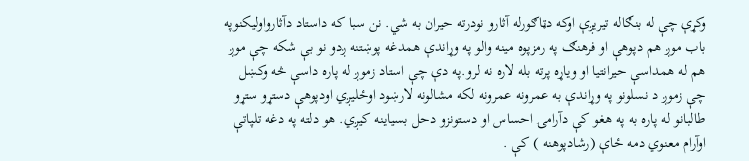وكړې چې له بنګاله تيريږې اوكه دټاګورله آثارو نودرته حيران به شي. نن سبا كه داستاد دآثارواوليكنوپه باب موږ هم دپوهې او فرهنګ په رمزپوه مينه والو په وړاندې همدغه پوښتنه ږدو نو بې شكه چې موږ هم له همداسې حيرانتيا او وياړه پرته بله لاره نه لرو.په دې چې استاد زموږ له پاره داسې څه وكښل چې زموږ د نسلونو په وړاندې به عمرونه عمرونه لكه مشالونه لارښود اوځليږي اودپوهې دستړو ستړو طالبانو له پاره به په هغو كې دآرامۍ احساس او دستونزو دحل بسياينه كيږي. هو دلته په دغه تلپاتې اوآرام معنوي دمه ځاې (رشادپوهنه ) كې .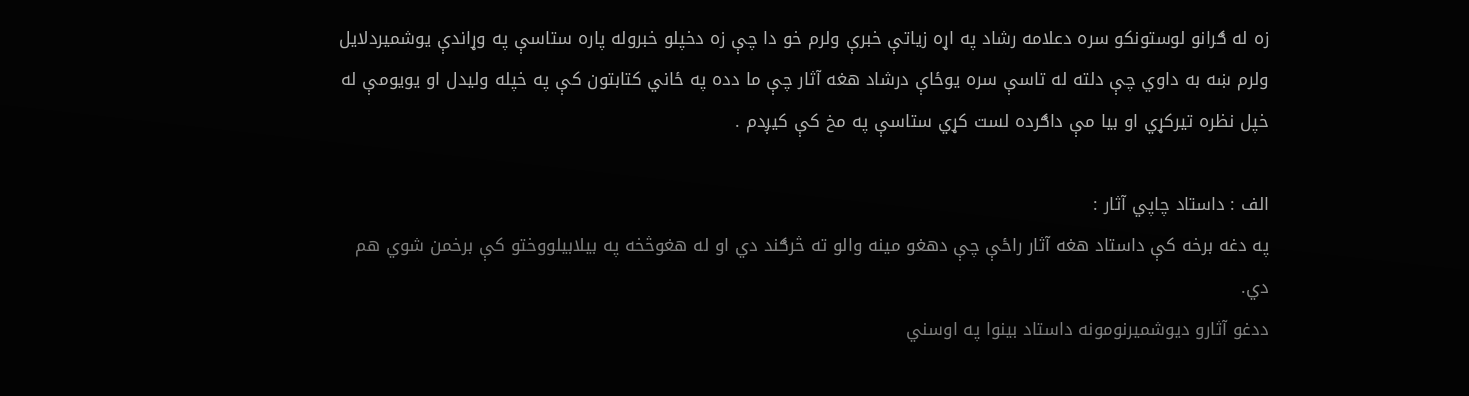زه له ګرانو لوستونكو سره دعلامه رشاد په اړه زياتې خبرې ولرم خو دا چې زه دخپلو خبروله پاره ستاسې په وړاندې يوشميردلايل ولرم ښه به داوي چې دلته له تاسې سره يوځاې درشاد هغه آثار چې ما دده په ځاني كتابتون كې په خپله وليدل او يويومې له خپل نظره تيركړي او بيا مې داګرده لست كړي ستاسې په مخ كې كيږدم .

الف : داستاد چاپي آثار :
په دغه برخه كې داستاد هغه آثار راځې چې دهغو مينه والو ته څرګند دي او له هغوڅخه په بيلابيلووختو كې برخمن شوي هم دي.
ددغو آثارو ديوشميرنومونه داستاد بينوا په اوسني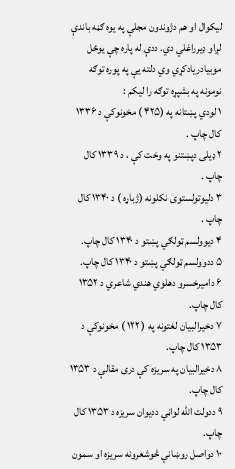ليكوال او هم دژوندون مجلې په يوه ګڼه باندې لږاو ډيرراغلي دي. ددې له پاره چې يوځل موبيادريادكړي وي دلته يې په پوره توګه نومونه په بشپړه توګه را ليكم :
۱ لودي پښتانه په (۴۲۵ ) مخونوكې د ۱۳۳۶ كال چاپ .
۲ ډيلى دپښتنو په وخت كې ، د ۱۳۳۹ كال چاپ .
۳ دليوتولستوى نكلونه (ژباړه ) د ۱۳۴۰ كال چاپ .
۴ ديوولسم ټولګي پښتو د ۱۳۴۰ كال چاپ.
۵ ددوولسم ټولګي پښتو د ۱۳۴۰ كال چاپ.
۶ داميرخسرو دهلوي هندي شاعري د ۱۳۵۲ كال چاپ.
۷ دخيرالبيان لغتونه په ( ۱۲۲ ) مخونوكې د ۱۳۵۳ كال چاپ.
۸ دخيرالبيان په سريزه كې درى مقالې د ۱۳۵۳ كال چاپ.
۹ ددولت الله لواڼي دديوان سريزه د ۱۳۵۳ كال چاپ.
۱۰ دواصل روښاني څوشعرونه سريزه او سمون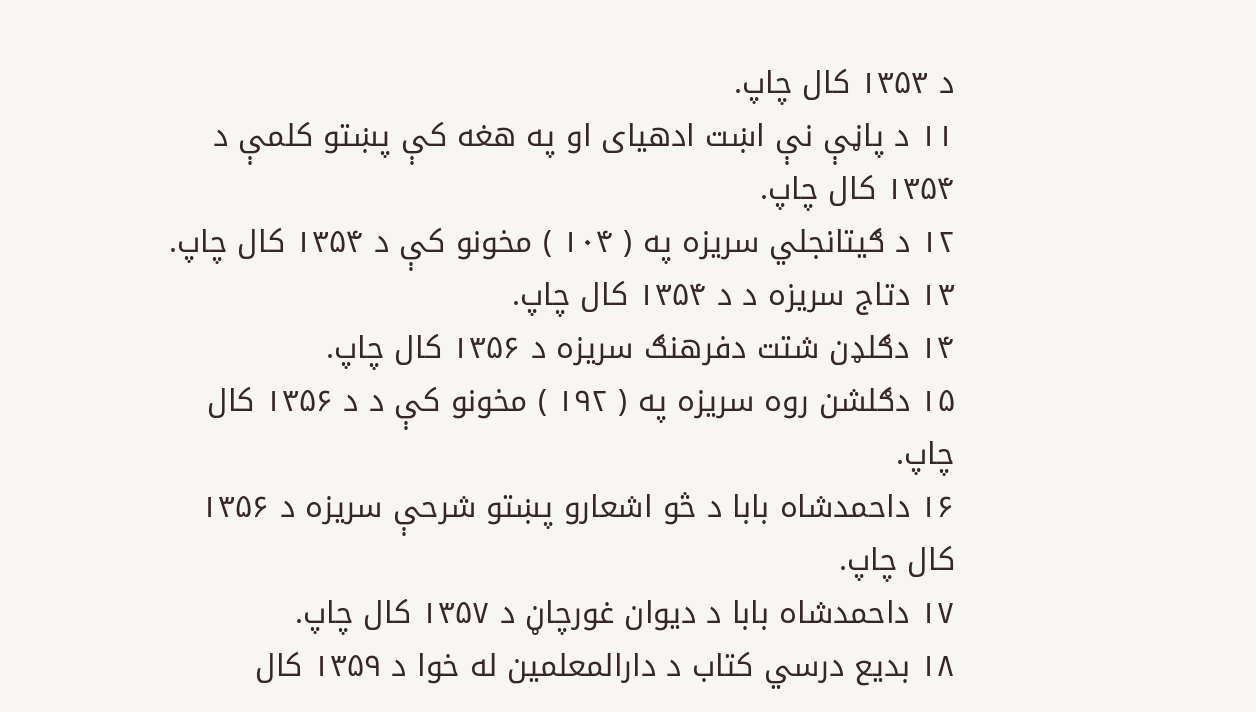د ۱۳۵۳ كال چاپ.
۱۱ د پاڼې نې اښت ادهياى او په هغه كې پښتو كلمې د ۱۳۵۴ كال چاپ.
۱۲ د ګيتانجلي سريزه په ( ۱۰۴ ) مخونو كې د ۱۳۵۴ كال چاپ.
۱۳ دتاج سريزه د د ۱۳۵۴ كال چاپ.
۱۴ دګلډن شتت دفرهنګ سريزه د ۱۳۵۶ كال چاپ.
۱۵ دګلشن روه سريزه په ( ۱۹۲ ) مخونو كې د د ۱۳۵۶ كال چاپ.
۱۶ داحمدشاه بابا د څو اشعارو پښتو شرحې سريزه د ۱۳۵۶ كال چاپ.
۱۷ داحمدشاه بابا د ديوان غورچاڼ د ۱۳۵۷ كال چاپ.
۱۸ بديع درسي كتاب د دارالمعلمين له خوا د ۱۳۵۹ كال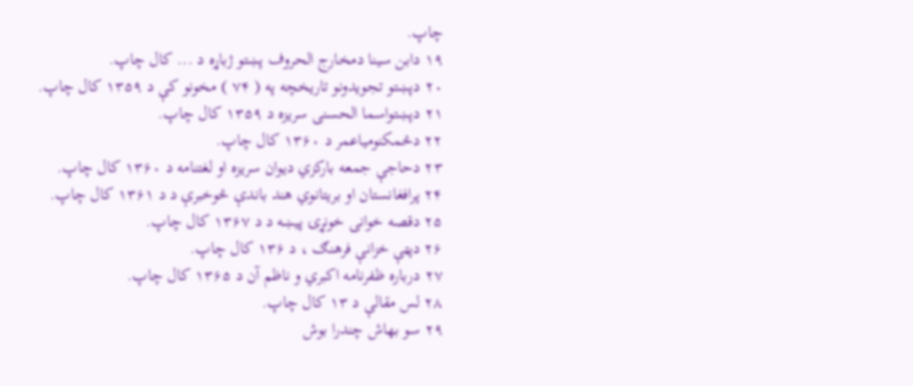چاپ.
۱۹ دابن سينا دمخارج الحروف پښتو ژباړه د ... كال چاپ.
۲۰ دپښتو تجويدونو تاريخچه په ( ۷۴ ) مخونو كې د ۱۳۵۹ كال چاپ.
۲۱ دپښتواسما الحسنى سريزه د ۱۳۵۹ كال چاپ.
۲۲ دڅمكنومياعمر د ۱۳۶۰ كال چاپ.
۲۳ دحاجې جمعه باركزي ديوان سريزه او لغتنامه د ۱۳۶۰ كال چاپ.
۲۴ پرافغانستان او بريتانوي هند باندې څوخبرې د د ۱۳۶۱ كال چاپ.
۲۵ دقصه خوانى خونړۍ پيښه د د ۱۳۶۷ كال چاپ.
۲۶ دپټې خزانې فرهنګ ، د ۱۳۶ كال چاپ.
۲۷ درباره ظفرنامه اكبري و ناظم آن د ۱۳۶۵ كال چاپ.
۲۸ لس مقالې د ۱۳ كال چاپ.
۲۹ سو بهاش چندرا بوش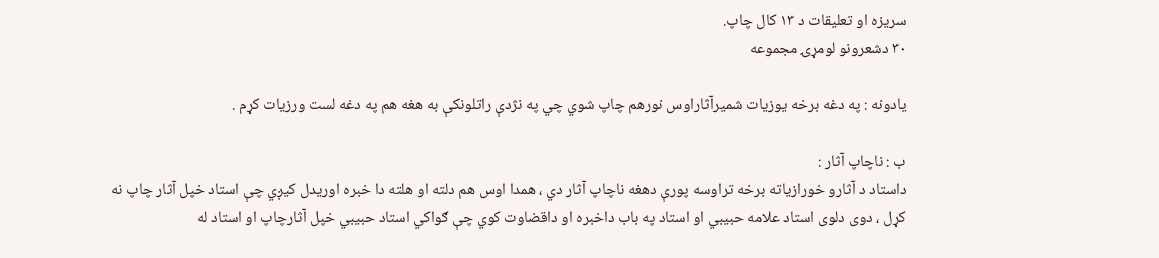سريزه او تعليقات د ۱۳ كال چاپ.
۳۰ دشعرونو لومړۍ مجموعه

يادونه : په دغه برخه يوزيات شميرآثاراوس نورهم چاپ شوي چي په نژدې راتلونكې به هغه هم په دغه لست ورزيات كړم .

ب : ناچاپ آثار :
داستاد د آثارو خورازياته برخه تراوسه پورې دهغه ناچاپ آثار دي ، همدا اوس هم دلته او هلته دا خبره اوريدل كيږي چې استاد خپل آثار چاپ نه كړل ، دوى دلوى استاد علامه حبيبي او استاد په باب داخبره او داقضاوت كوي چې ګواكي استاد حبيبي خپل آثارچاپ او استاد له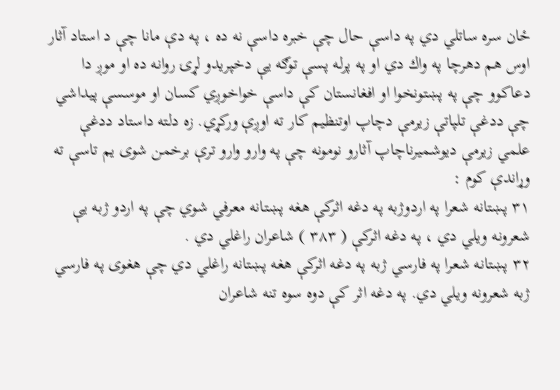ځان سره ساتلي دي په داسې حال چې خبره داسې نه ده ، په دې مانا چې د استاد آثار اوس هم دهرچا په واك دي او په پرله پسې توګه يې دخپريدو لړۍ روانه ده او موږ دا دعاكوو چې په پښتونخوا او افغانستان كې داسې خواخوږي كسان او موسسې پيداشي چې ددغې تلپاتې زيرمې دچاپ اوتنظيم كار ته اوږې وركړي. زه دلته داستاد ددغې علمي زيرمې ديوشميرناچاپ آثارو نومونه چې په وارو وارو ترې برخمن شوى يم تاسې ته وړاندې كوم :
۳۱ پښتانه شعرا په اردوژبه په دغه اثركې هغه پښتانه معرفي شوي چې په اردو ژبه يې شعرونه ويلي دي ، په دغه اثركې ( ۳۸۳ ) شاعران راغلي دي .
۳۲ پښتانه شعرا په فارسي ژبه په دغه اثركې هغه پښتانه راغلي دي چې هغوى په فارسي ژبه شعرونه ويلي دي. په دغه اثر كې دوه سوه تنه شاعران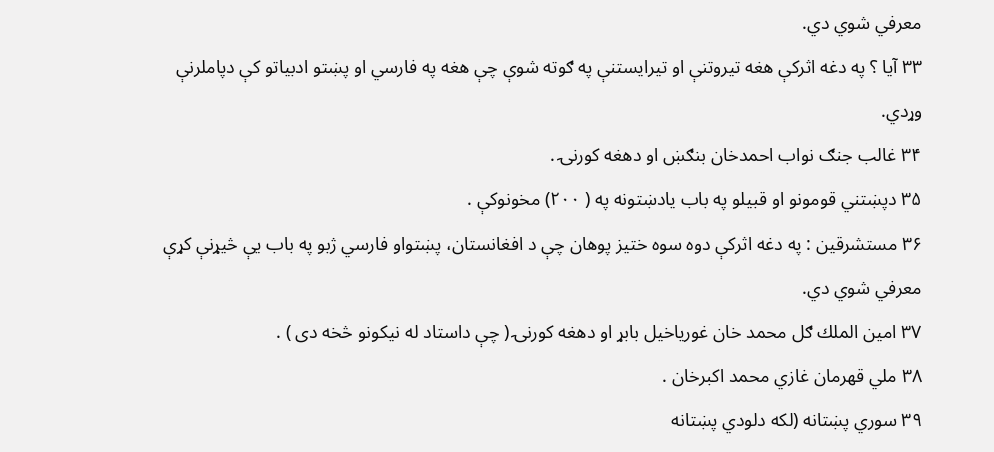معرفي شوي دي.
۳۳ آيا ؟ په دغه اثركې هغه تيروتنې او تيرايستنې په ګوته شوې چې هغه په فارسي او پښتو ادبياتو كې دپاملرنې وړدي.
۳۴ غالب جنګ نواب احمدخان بنګښ او دهغه كورنۍ .
۳۵ دپښتني قومونو او قبيلو په باب يادښتونه په ( ۲۰۰) مخونوكې .
۳۶ مستشرقين : په دغه اثركې دوه سوه ختيز پوهان چې د افغانستان، پښتواو فارسي ژبو په باب يې څيړنې كړې معرفي شوي دي.
۳۷ امين الملك ګل محمد خان غورياخيل بابړ او دهغه كورنۍ ( چې داستاد له نيكونو څخه دى ) .
۳۸ ملي قهرمان غازي محمد اكبرخان .
۳۹ سوري پښتانه (لكه دلودي پښتانه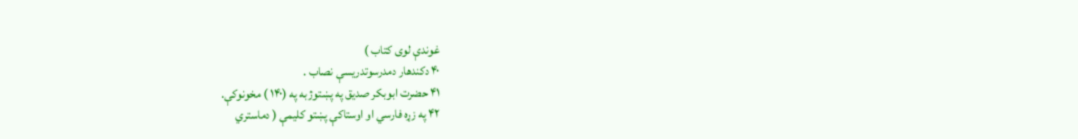غوندې لوى كتاب )
۴۰ دكندهار دمدرسوتدريسې نصاب .
۴۱ حضرت ابوبكر صديق په پښتوژبه په (۱۴۰ ) مخونوكې.
۴۲ په زړه فارسي او اوستاكې پښتو كليمې ( دماستري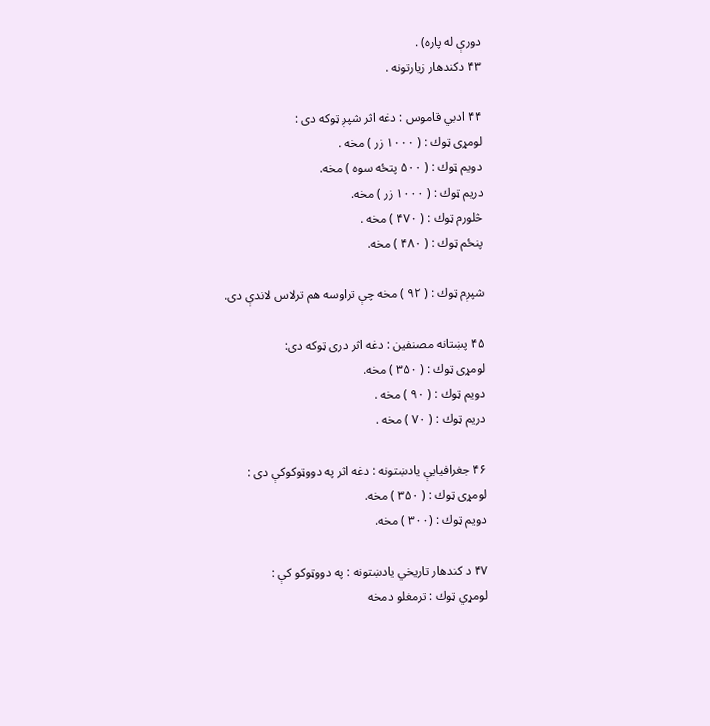دورې له پاره) .
۴۳ دكندهار زيارتونه .

۴۴ ادبي قاموس : دغه اثر شپږ ټوكه دى :
لومړى ټوك : ( ۱۰۰۰ زر ) مخه .
دويم ټوك : ( ۵۰۰ پتځه سوه ) مخه.
دريم ټوك : ( ۱۰۰۰ زر ) مخه.
څلورم ټوك : ( ۴۷۰ ) مخه .
پنځم ټوك : ( ۴۸۰ ) مخه.

شپږم ټوك : ( ۹۲ ) مخه چې تراوسه هم ترلاس لاندې دى.

۴۵ پښتانه مصنفين : دغه اثر درى ټوكه دى:
لومړى ټوك : ( ۳۵۰ ) مخه.
دويم ټوك : ( ۹۰ ) مخه .
دريم ټوك : ( ۷۰ ) مخه .

۴۶ جغرافيايې يادښتونه : دغه اثر په دووټوكوكې دى :
لومړى ټوك : ( ۳۵۰ ) مخه.
دويم ټوك : (۳۰۰ ) مخه.

۴۷ د كندهار تاريخي يادښتونه : په دووټوكو كې :
لومړي ټوك : ترمغلو دمخه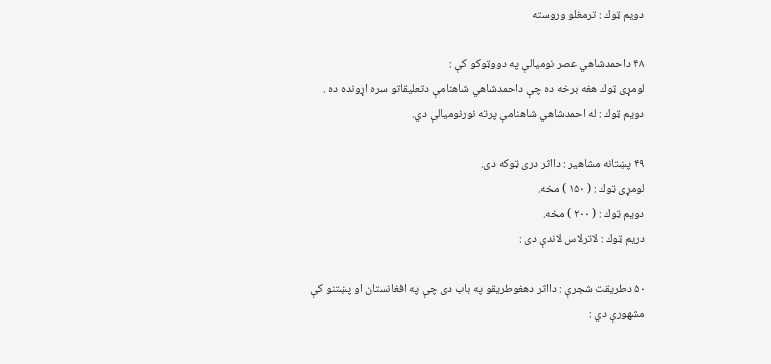دويم ټوك : ترمغلو وروسته

۴۸ داحمدشاهي عصر نوميالې په دووټوكو كې :
لومړى ټوك هغه برخه ده چې داحمدشاهي شاهنامې دتعليقاتو سره اړونده ده .
دويم ټوك : له احمدشاهي شاهنامې پرته نورنوميالې دي.

۴۹ پښتانه مشاهير : دااثر درى ټوكه دى.
لومړى ټوك : ( ۱۵۰ ) مخه.
دويم ټوك : ( ۲۰۰ ) مخه.
دريم ټوك : لاترلاس لاندې دى :

۵۰ دطريقت شجرې : دااثر دهغوطريقو په باب دى چې په افغانستان او پښتنو كې مشهورې دي :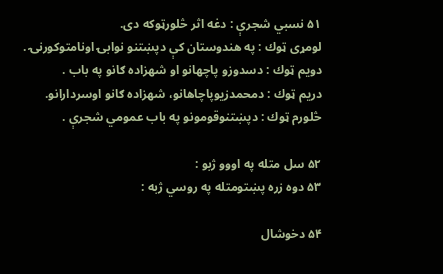۵۱ نسبي شجرې : دغه اثر څلورټوكه دى.
لومړى ټوك : په هندوستان كې دپښتنو نوابۍ اونامتوكورنۍ .
دويم ټوك : دسدوزو پاچهانو او شهزاده ګانو په باب .
دريم ټوك : دمحمدزيوپاچاهانو، شهزاده ګانو اوسردارانو.
څلورم ټوك : دپښتنوقومونو په باب عمومي شجرې .

۵۲ سل متله په اووو ژبو :
۵۳ دوه زره پښتومتله په روسي ژبه :

۵۴ دخوشال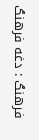فرهنګ : دغه فرهنګ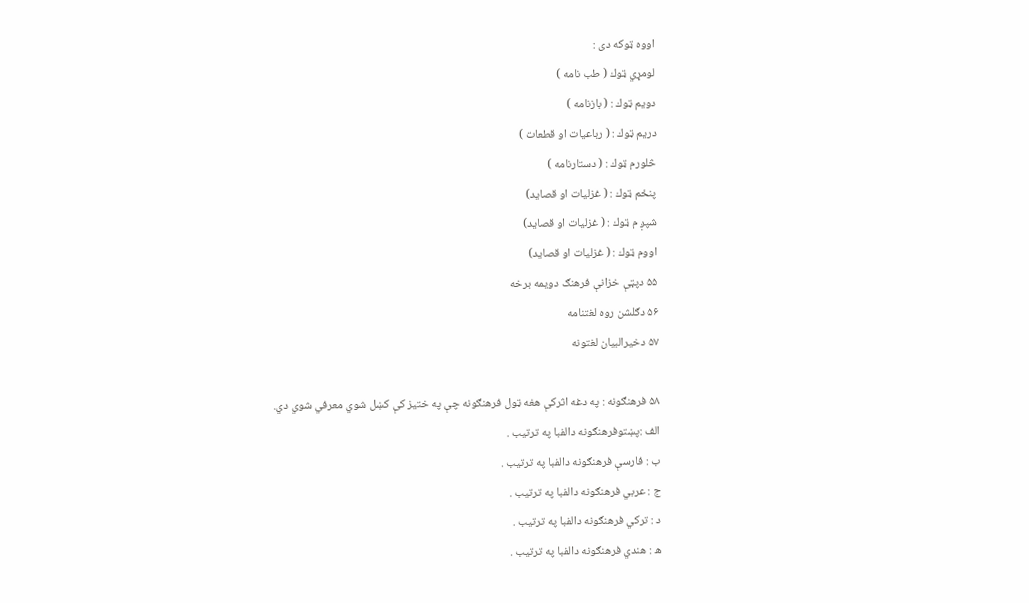اووه ټوكه دى :
لومړي ټوك ( طب نامه )
دويم ټوك : ( بازنامه )
دريم ټوك : ( رباعيات او قطعات )
څلورم ټوك : ( دستارنامه )
پنځم ټوك : ( غزليات او قصايد)
شپږ م ټوك : ( غزليات او قصايد)
اووم ټوك : ( غزليات او قصايد)
۵۵ دپټې خزانې فرهنګ دويمه برخه
۵۶ دګلشن روه لغتنامه
۵۷ دخيرالبيان لغتونه

۵۸ فرهنګونه : په دغه اثركې هغه ټول فرهنګونه چې په ختيز كې كښل شوي معرفي شوي دي.
الف :پښتوفرهنګونه دالفبا په ترتيب .
ب : فارسې فرهنګونه دالفبا په ترتيب .
ج : عربي فرهنګونه دالفبا په ترتيب .
د : تركي فرهنګونه دالفبا په ترتيب .
ه : هندي فرهنګونه دالفبا په ترتيب .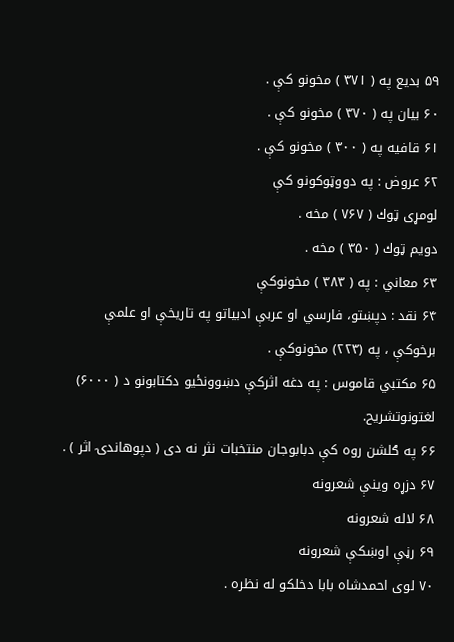۵۹ بديع په ( ۳۷۱ ) مخونو كې .
۶۰ بيان په ( ۳۷۰ ) مخونو كې .
۶۱ قافيه په ( ۳۰۰ ) مخونو كې .
۶۲ عروض : په دووټوكونو كې
لومړى ټوك ( ۷۶۷ ) مخه .
دويم ټوك ( ۳۵۰ ) مخه .
۶۳ معاني : په ( ۳۸۳ ) مخونوكې
۶۴ نقد : دپښتو، فارسي او عربې ادبياتو په تاريخې او علمې برخوكې ، په (۲۲۳) مخونوكې .
۶۵ مكتبي قاموس : په دغه اثركې دښوونځيو دكتابونو د ( ۶۰۰۰) لغتونوتشريح.
۶۶ په ګلشن روه كې دبابوجان منتخبات نثر نه دى ( دپوهاندۍ اثر ) .
۶۷ دزړه وينې شعرونه
۶۸ لاله شعرونه
۶۹ رڼې اوښكې شعرونه
۷۰ لوى احمدشاه بابا دخلكو له نظره .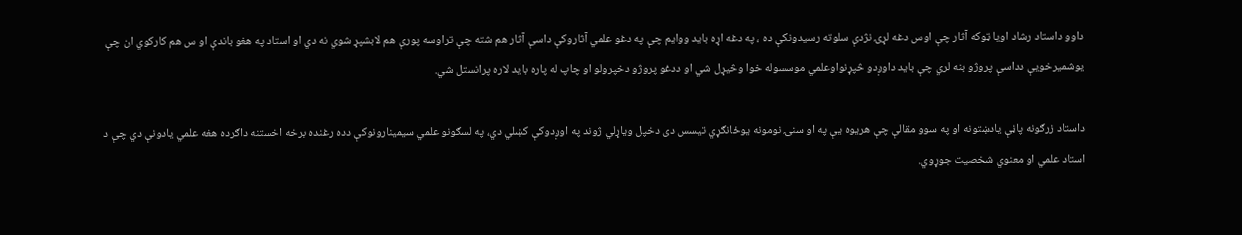داوو داستاد رشاد اويا ټوكه آثار چې اوس دغه لړۍ نژدې سلوته رسيدونكې ده ، په دغه اړه بايد ووايم چې په دغو علمي آثاروكې داسې آثار هم شته چې تراوسه پورې هم لابشپړ شوي نه دي او استاد په هغو باندې او س هم كاركوي ان چې يوشميرخويې دداسې پروژو بنه لري چې بايد داوږدو څپړنواوعلمي موسسوله خوا وڅيړل شي او ددغو پروژو دخپرولو او چاپ له پاره بايد لاره پرانستل شي.

داستاد زرګونه پاڼې يادښتونه او په سوو مقالې چې هريوه يې په او سنۍ نومونه يوځانګړي تيسس دى دخپل وياړلي ژوند په اوږدوكې كښلي دي، په لسګونو علمي سيمينارونوكې دده رغنده برخه اخستنه داګرده هغه علمي يادونې دي چې د استاد علمي او معنوي شخصيت جوړوي.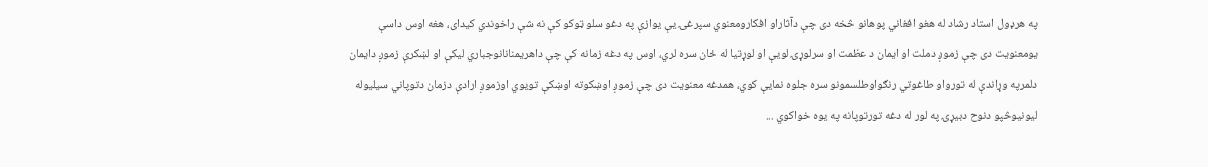په هرډول استاد رشاد له هغو افغاني پوهانو څخه دى چې دآثاراو افكارومعنوي سپرغۍ يې يوازې په دغو سلو ټوكو كې نه شې راخوندي كيداى، هغه اوس داسې يومعنويت دى چې زموږ دملت او ايمان د عظمت او سرلوړۍ لويې او لوړتيا له ځان سره لري، اوس په دغه زمانه كې چې داهريمنانانوجباري ليكې او لښكرې زموږ دايمان دلمرپه وړاندې له تورواو طاغوتي رنګواوطلسمونو سره جلوه نمايې كوي، همدغه معنويت دى چې زموږ اوښكوته اوښكې تويوي اوزموږ ارادې دزمان دتوپاني سيليوله ليونيوڅپو دنوح دبيړۍ په لور له دغه تورتوپانه په يوه خواكوي ...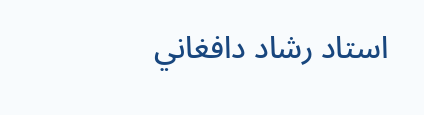استاد رشاد دافغاني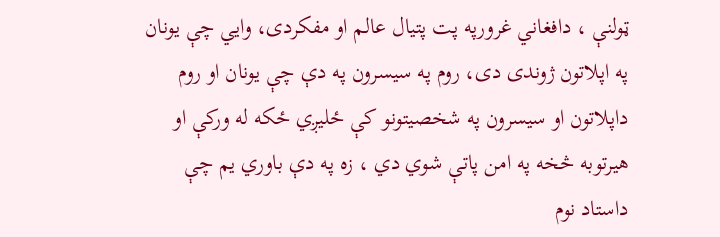ټولنې ، دافغاني غرورپه پت پتيال عالم او مفكردى، وايي چې يونان په اپلاتون ژوندى دى، روم په سيسرون په دې چې يونان او روم داپلاتون او سيسرون په شخصيتونو كې ځليږي ځكه له وركې او هيرتوبه څخه په امن پاتې شوي دي ، زه په دې باوري يم چې داستاد نوم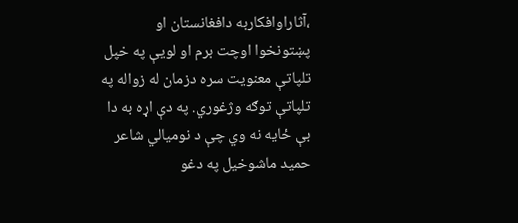،آثاراوافكاربه دافغانستان او پښتونخوا اوچت برم او لويې په خپل تلپاتې معنويت سره دزمان له زواله په تلپاتې توګه وژغوري. په دې اړه به دا بې ځايه نه وي چې د نوميالي شاعر حميد ماشوخيل په دغو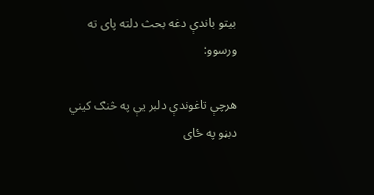بيتو باندې دغه بحث دلته پاى ته ورسوو:

هرچې تاغوندې دلبر يې په څنګ كيني
دبڼو په ځاى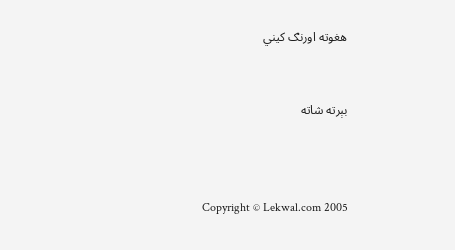هغوته اورنګ كيني


بېرته شاته



Copyright © Lekwal.com 2005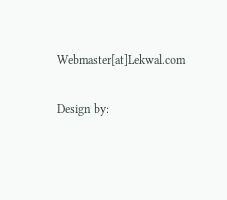Webmaster[at]Lekwal.com

Design by: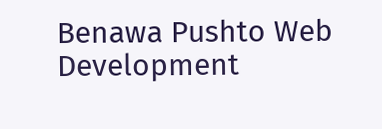Benawa Pushto Web Development